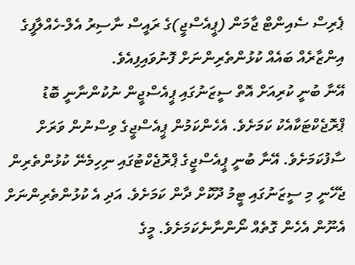ޕެރިސް ސެއިންޓް ޖާމަން (ޕީއެސްޖީ)ގެ ރައީސް ނާސިރު އެލް-ހެއްލާފީގެ އިންޒާރެއް ބައެއް ކުޅުންތެރިންނަށް ފޮނުވައިފިއެވެ.
އޭނާ ބުނީ ކުރިއަށް އޮތް ސީޒަނުގައި ޕީއެސްޖީން ނުކުންނާނީ ބޮޑު ޕްރޮޖެކްޓަކާއެކު ކަމަށެވެ. އެހެންކަމުން ޕީއެސްޖީގެ ވިސްނުން ވަރަށް ސާފުކަމަށެވެ. އޭނާ ބުނީ ޕީއެސްޖީގެ ޕްރޮޖެކްޓުގައި ނިހިމެނޭ ކުޅުންތެރިން ޖެހޭނީ މި ސީޒަނުގައި ޓީމު ދޫކޮށް ދާން ކަމަށެވެ. އަދި އެ ކުޅުންތެރިންނަށް އެނޫން އެހެން ގޮތެއް ނޯންނާނެކަމަށެވެ. މީގެ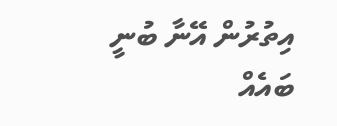އިތުރުން އޭނާ ބުނީ ބައެއް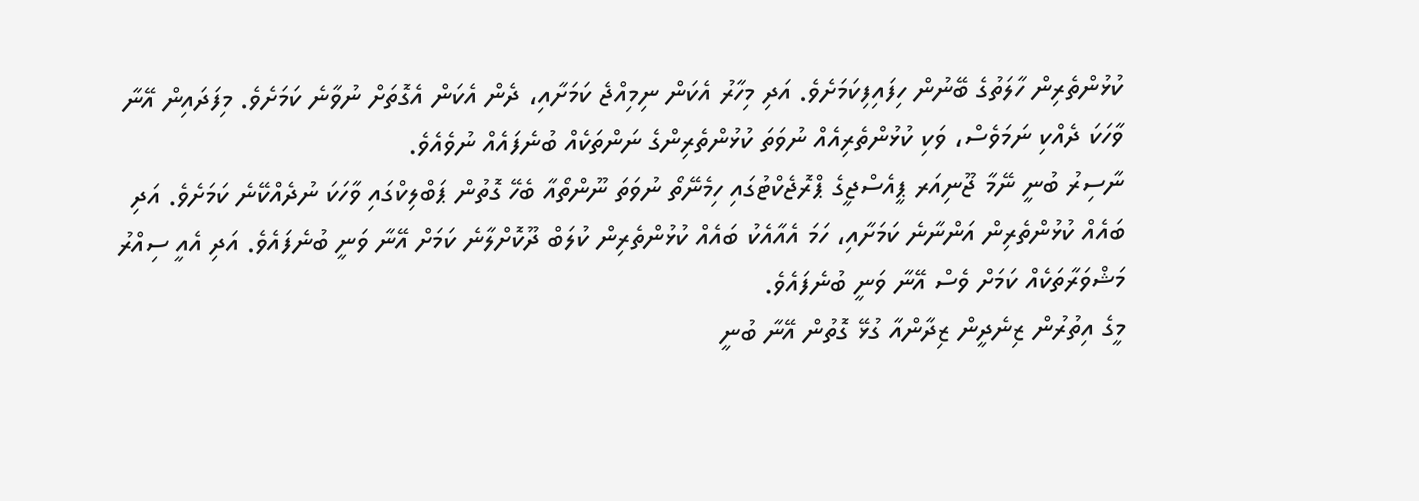ކުޅުންތެރިން ހާލަތުގެ ބޭނުން ހިފައިފިކަމަށެވެ. އަދި މިހާރު އެކަން ނިމިއްޖެ ކަމަށާއި، ދެން އެކަން އެގޮތަށް ނުވާނެ ކަމަށެވެ. މިފަދައިން އޭނާ ވާހަކަ ދެއްކި ނަމަވެސް، ވަކި ކުޅުންތެރިއެއް ނުވަތަ ކުޅުންތެރިންގެ ނަންތަކެއް ބުނެފައެއް ނުވެއެވެ.
ނާސިރު ބުނީ ނޭމާ ޖޫނިއަރ ޕީއެސްޖީގެ ޕްރޮޖެކްޓުގައި ހިމެނޭތޯ ނުވަތަ ނޫންތޯއާ ބެހޭ ގޮތުން ޕަބްލިކްގައި ވާހަކަ ނުދެއްކޭނެ ކަމަށެވެ. އަދި ބައެއް ކުޅުންތެރިން އަންނާނެ ކަމަށާއި، ހަމަ އެއާއެކު ބައެއް ކުޅުންތެރިން ކުލަބް ދޫކޮށްލާނެ ކަމަށް އޭނާ ވަނީ ބުނެފައެވެ. އަދި އެއީ ސިއްރު މަޝްވަރާތަކެއް ކަމަށް ވެސް އޭނާ ވަނީ ބުނެފައެވެ.
މީގެ އިތުރުން ޒިނެދީން ޒިދާންއާ ގުޅޭ ގޮތުން އޭނާ ބުނީ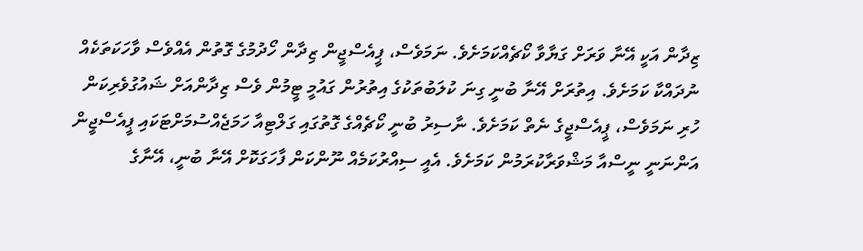ޒިދާން އަކީ އޭނާ ވަރަށް ގަޔާވާ ކޯޗެއްކަމަށެވެ. ނަމަވެސް، ޕީއެސްޖީން ޒިދާން ހޯދުމުގެ ގޮތުން އެއްވެސް ވާހަކަތަކެއް ނުދައްކާ ކަމަށެވެ. އިތުރަށް އޭނާ ބުނީ ގިނަ ކުލަބުތަކުގެ އިތުރުން ގައުމީ ޓީމުން ވެސް ޒިދާންއަށް ޝައުގުވެރިކަން ހުރި ނަމަވެސް، ޕީއެސްޖީގެ ނެތް ކަމަށެވެ. ނާސިރު ބުނީ ކޯޗެއްގެ ގޮތުގައި ގަލްޓިއާ ހަމަޖެއްސުމަށްޓަކައި ޕީއެސްޖީން އަންނަނީ ނީސްއާ މަޝްވަރާކުރަމުން ކަމަށެވެ. އެއީ ސިއްރުކަމެއް ނޫންކަން ފާހަގަކޮށް އޭނާ ބުނީ، އޭނާގެ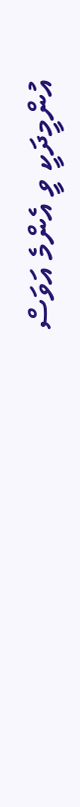އުންމީދަކީ ވީ އެންމެ އަވަސް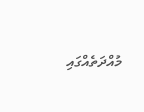މުއްދަތެއްގައި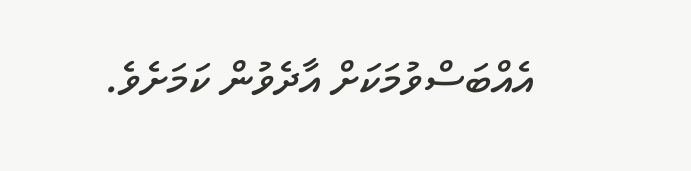އެއްބަސްވުމަކަށް އާދެވުން ކަމަށެވެ.